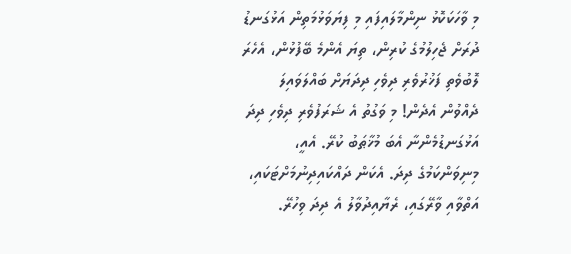މި ވާހަކަކޮޅު ނިންމާލައިފައި މި ފިޔަވަޅުމަތިން އަޅުގަނޑު ދުރަށް ޖެހިލުމުގެ ކުރިން، ތިޔަ އެންމެ ބޭފުޅުން، އެހެރަ ލޮބުވެތި ފަޚުރުވެރި ދިވެހި ދިދަޔަށް ބައްލަވައިލަ ދެއްވުން އެދެން! މި ވަގުތު އެ ޝަރަފުވެރި ދިވެހި ދިދަ އަޅުގަނޑުމެންނާ އެބަ މުޚާޠަބު ކުރޭ. އެއީ، މިނިވަންކަމުގެ ދިދަ. އެކަން ދައްކައިދިނުމަށްޓަކައި، އަތްވާއި ވާރޭގައި، ރެޔާއިދުވާލު އެ ދިދަ ވިހުރޭ.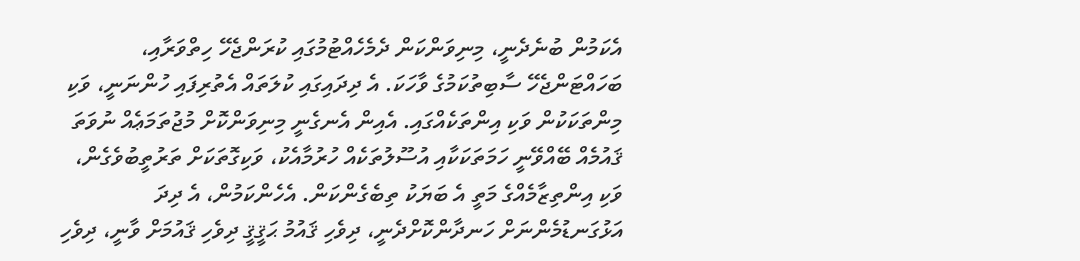އެކަމުން ބުނެދެނީ، މިނިވަންކަން ދެމެހެއްޓުމުގައި ކުރަންޖެހޭ ހިތްވަރާއި، ބަހައްޓަންޖެހޭ ސާބިތުކަމުގެ ވާހަކަ. އެ ދިދައިގައި ކުލަތައް އެތުރިފައި ހުންނަނީ، ވަކި މިންތަކަކުން ވަކި އިންތަކެއްގައި. އެއިން އެނގެނީ މިނިވަންކޮށް މުޖުތަމަޢެއް ނުވަތަ ޤައުމެއް ބޭއްވޭނީ ހަމަތަކަކާއި އުސޫލުތަކެއް ހުރުމާއެކު، ވަކިގޮތަކަށް ތަރުތީބުވެގެން، ވަކި އިންތިޒާމެއްގެ މަތީ އެ ބަޔަކު ތިބެގެންކަން. އެހެންކަމުން، އެ ދިދަ އަޅުގަނޑުމެންނަށް ހަނދާންކޮށްދެނީ، ދިވެހި ޤައުމު ޙަޤީޤީ ދިވެހި ޤައުމަށް ވާނީ، ދިވެހި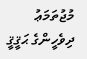މުޖުތަމަޢު ދިވެހީންގެ ޙަޤީޤީ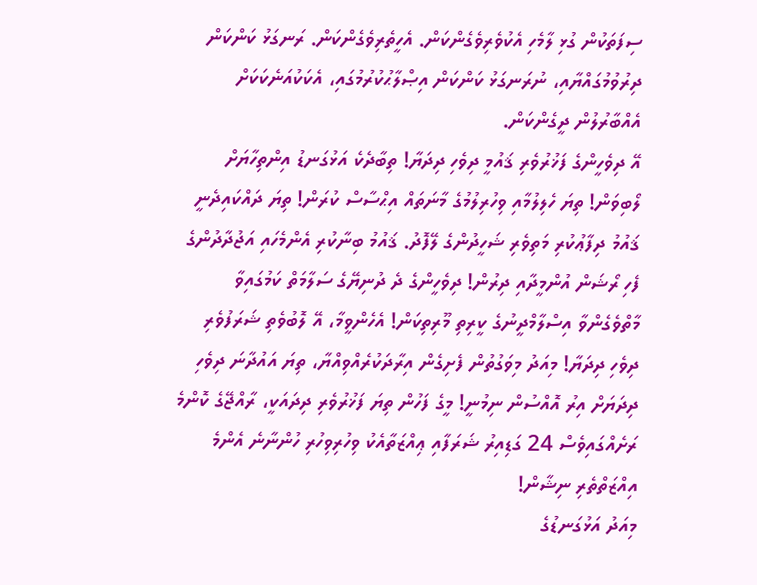ސިފަތަކުން ގުޅި ލާމެހި އެކުވެރިވެގެންކަން. އެހީތެރިވެގެންކަން. ރަނގަޅު ކަންކަން ދިރުވުމުގައްޔާއި، ނުރަނގަޅު ކަންކަން އިޞްލާޙުކުރުމުގައި، އެކަކުއަނެކަކަށް އެއްބާރުލުން ދީގެންކަން.
އޭ ދިވެހީންގެ ފަޚުރުވެރި ޤައުމީ ދިވެހި ދިދަޔާ! ތިބާދެކެ އަޅުގަނޑު އިންތިހާޔަށް ލޯބިވަން! ތިޔަ ހެލިލުމާއި ވިހުރިލުމުގެ މާނަތައް އިޙްސާސް ކުރަން! ތިޔަ ދައްކައިދެނީ ޤައުމު ދިފާޢުކުރި މަތިވެރި ޝަހީދުންގެ ލޭފޮދު. ޤައުމު ބިނާކުރި އެންމެހައި އަޖުދާދުންގެ ފެހި ރޯޝަން އުންމީދާއި ދިރުން! ދިވެހީންގެ ދެ ދުނިޔޭގެ ސަލާމަތް ކަމުގައިވާ މާތްވެގެންވާ އިސްލާމްދީނުގެ ކީރިތި މޫރިތިކަން! އެހެންވީމާ، އޭ ލޮބުވެތި ޝަރަފުވެރި ދިވެހި ދިދަޔާ! މިއަދު މިވަގުތުން ފެށިގެން އިރާދަކުރެއްވިއްޔާ، ތިޔަ އައުދާނަ ދިވެހި ދިދަޔަށް އިރު އޮއްސުން ނިމުނީ! މީގެ ފަހުން ތިޔަ ފަޚުރުވެރި ދިދައަކީ، ރާއްޖޭގެ ކޮންމެ ރަށެއްގައިވެސް 24 ގަޑިއިރު ޝަރަފާއި ޢިއްޒަތާއެކު ވިހުރިވިހުރި ހުންނާނެ އެންމެ އިއްޒަތްތެރި ނިޝާން!
މިއަދު އަޅުގަނޑުގެ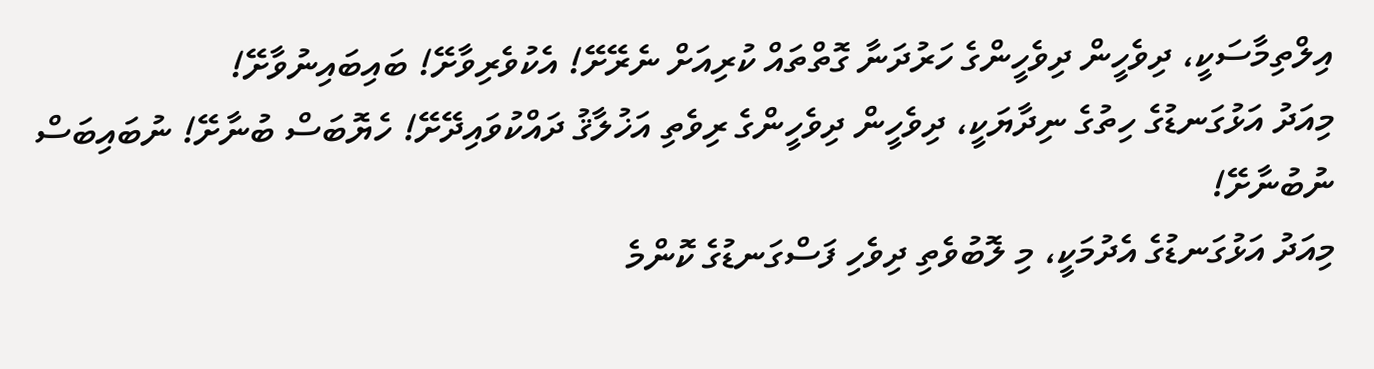އިލްތިމާސަކީ، ދިވެހީން ދިވެހީންގެ ހަރުދަނާ ގޮތްތައް ކުރިއަށް ނެރޭށޭ! އެކުވެރިވާށޭ! ބައިބައިނުވާށޭ!
މިއަދު އަޅުގަނޑުގެ ހިތުގެ ނިދާޔަކީ، ދިވެހީން ދިވެހީންގެ ރިވެތި އަޚުލާޤު ދައްކުވައިދޭށޭ! ހެޔޮބަސް ބުނާށޭ! ނުބައިބަސް ނުބުނާށޭ!
މިއަދު އަޅުގަނޑުގެ އެދުމަކީ، މި ލޮބުވެތި ދިވެހި ފަސްގަނޑުގެ ކޮންމެ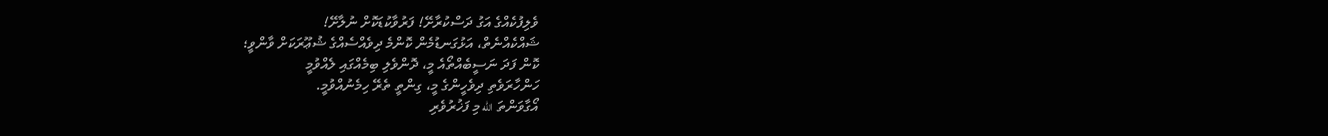ވެލިފުކެއްގެ އަގު ދަސްކުރާށޭ! ފަރުވާކުޑަކޮށް ނުލާށޭ!
ޝައްކެއްނެތް، އަޅުގަނޑުމެން ކޮންމެ ދިވެއްސެއްގެ ޝުޢޫރަކަށް ވާންވީ؛
ކޮން ފަދަ ނަސީބެއްތޯއެ މީ، ދޮންވެލި ބިމެއްގައި ލެއްވުމީ
ހަންހާރަވެތި ދިވެހީންގެ މީ، ގިންތީ ތެރޭ ހިމެނުއްވުމީ.
އޯގާވަންތަ الله މި ފަޚުރުވެރި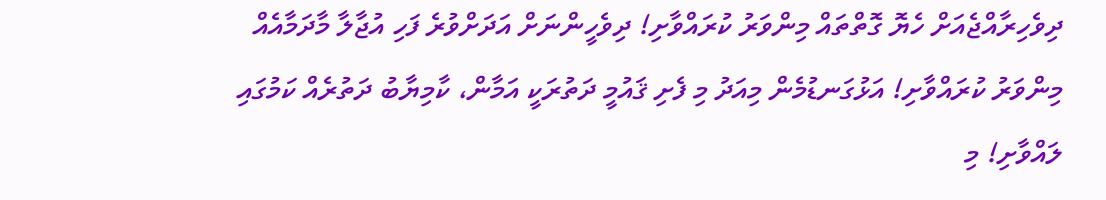ދިވެހިރާއްޖެއަށް ހެޔޮ ގޮތްތައް މިންވަރު ކުރައްވާށި! ދިވެހީންނަށް އަދަށްވުރެ ފަހި އުޖާލާ މާދަމާއެއް މިންވަރު ކުރައްވާށި! އަޅުގަނޑުމެން މިއަދު މި ފެށި ޤައުމީ ދަތުރަކީ އަމާން، ކާމިޔާބު ދަތުރެއް ކަމުގައި ލައްވާށި! މި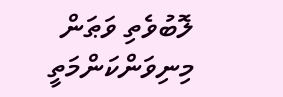ލޮބުވެތި ވަޠަން މިނިވަންކަންމަތީ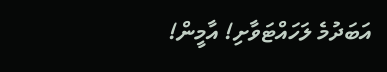އަބަދުމެ ލަހައްޓަވާށި! އާމީން!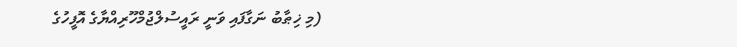(މި ޚިޠާބު ނަގާފައި ވަނީ ރައީސުލްޖުމްހޫރިއްޔާގެ އޮފީހުގެ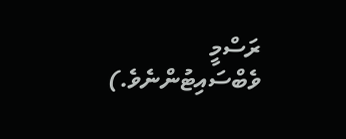ރަސްމީ ވެބްސައިޓުންނެވެ.)